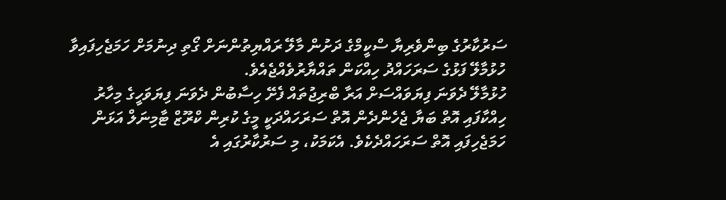ސަރުކާރުގެ ބިންވެރިޔާ ސްކީމްގެ ދަށުން މާލޭ ރައްޔިތުންނަށް ގޯތި ދިނުމަށް ހަމަޖެހިފައިވާ ހުޅުމާލޭ ފަޅުގެ ސަރަހައްދު ހިއްކަން ތައްޔާރުވެއްޖެއެވެ.
ހުޅުމާލޭ ދެވަނަ ފިޔަވައްސަށް އަރާ ބްރިޖުތައް ފެށޭ ހިސާބުން ދެވަނަ ފިޔަވަހީގެ މިހާރު ހިއްކާފައި އޮތް ބަޔާ ޖެހެންދެން އޮތް ސަރަހައްދަކީ މީގެ ކުރިން ކްރޫޒް ޓާމިނަލް އަޅަން ހަމަޖެހިފައި އޮތް ސަރަހައްދެކެވެ. އެކަމަކު، މި ސަރުކާރުގައި އެ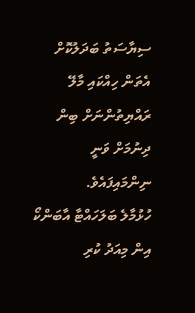ސިޔާސަތު ބަދަލުކޮށް އެތަން ހިއްކައި މާލޭ ރައްޔިތުންނަށް ބިން ދިނުމަށް ވަނީ ނިންމައިފައެވެ.
ހުޅުމާލެ ބަލަހައްޓާ އާބަންކޯ އިން މިއަދު ކުރި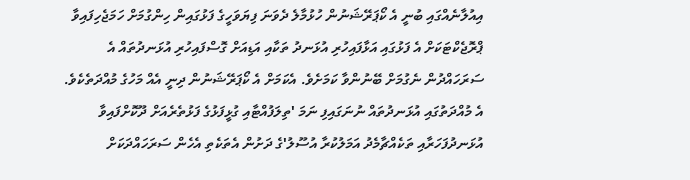އިއުލާނެއްގައި ބުނީ އެ ކޯޕަރޭޝަނުން ހުޅުމާލެ ދެވަނަ ފިޔަވަހީގެ ފަޅުގައިން ހިންގުމަށް ހަމަޖެހިފައިވާ ޕްރޮޖެކްޓަކަށް އެ ފަޅުގައި އަޅާފައިހުރި އުޅަނދު ތަކާއި އަޑިއަށް ގޮސްފައިހުރި އުޅަނދުތައް އެ ސަރަހައްދުން ނެގުމަށް ބޭނުންވާ ކަމަށެވެ. އެކަމަށް އެ ކޯޕަރޭޝަނުން ދިނީ އެއް މަހުގެ މުއްދަތެކެވެ.
އެ މުއްދަތުގައި އުޅަނދުތައް ނުނަގައިފި ނަމަ 'ތިލަފުއްޓާއި ގުޅީފަޅުގެ ފަޅުތެރެއަށް ދޫކޮށްފައިވާ އުޅަނދުފަހަރާއި ތަކެއްޗާމެދު އަމަލުކުރާ އުސޫލު'ގެ ދަށުން އެތަކެތި އެހެން ސަރަހައްދަކަށް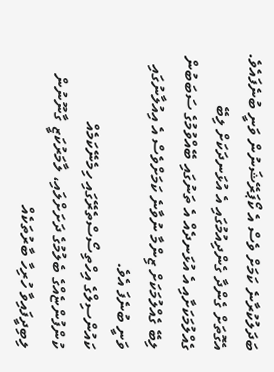ބަދަލުކުރާނެ ކަމަށް ވެސް އެ ކޯޕަރޭޝަނުން ވަނީ ބުނެފައެވެ. އެގޮތަށް ގެންދާ ގެންދިއުމުގައި އެ އުޅަނދަކަށް ލިބޭ ގެއްލުމަކަށާއި އެ އުޅަނދެއް އެ ތަނުގައި ބޭއްވުމުގެ ސަބަބުން ލިބޭ ގެއްލުމަކަށް ޒިންމާ ނުވާނެ ކަމަށްވެސް އެ އިއުލާނުގައި ވަނީ ބުނެފަ އެވެ.
ކައުންސިލްގެ އިހްތިސޯސްތެރޭގައި ހިމެނޭކަމެއް ކުންފުންޏެއްގެ ބެލުމުގެ ދަށަށްލައި، ލާމަރުކަޒީ ގާނޫނުން ލިބިދީފައިވާ ހުރިހާ ބާރުތަކެއް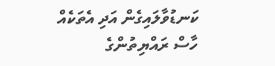ކަނޑުވާލައިގެން އަދި އެތަކެއް ހާސް ރައްޔިތުންގެ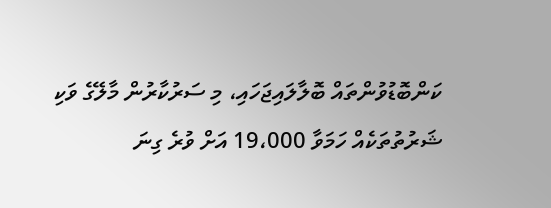ކަންބޮޑުވުންތައް ބޮލާލައިޖަހައި، މި ސަރުކާރުން މާލޭގެ ވަކި ޝަރުތުތަކެއް ހަމަވާ 19،000 އަށް ވުރެ ގިނަ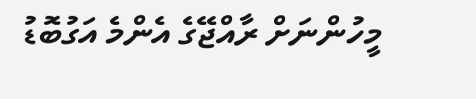މީހުންނަށް ރާއްޖޭގެ އެންމެ އަގުބޮޑު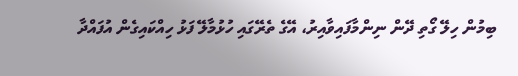ބިމުން ހިލޭ ގޯތި ދޭން ނިންމާފައިވާއިރު، އޭގެ ތެރޭގައި ހުޅުމާލޭ ފަޅު ހިއްކައިގެން އުފައްދާ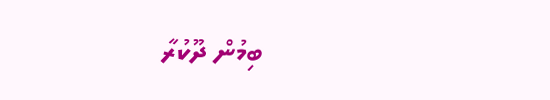ބިމުން ދޫކުރާ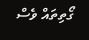ގޯތިތައް ވެސް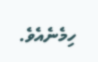ހިމެނެއެވެ.